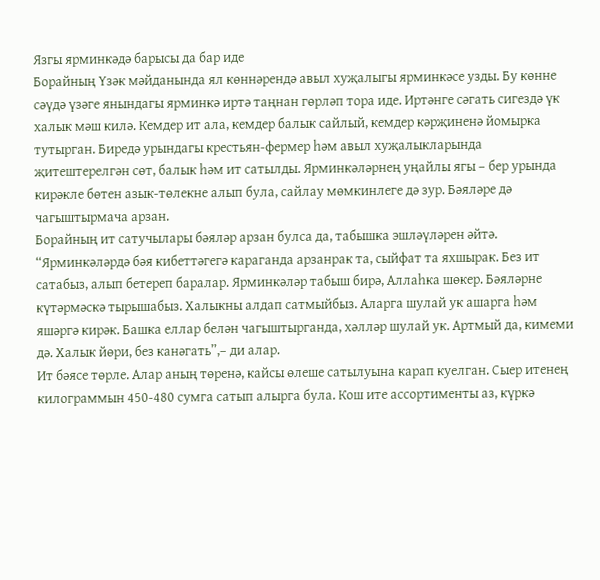Язгы ярминкәдә барысы да бар иде
Борайның Үзәк мәйданында ял көннәрендә авыл хуҗалыгы ярминкәсе узды. Бу көнне сәүдә үзәге янындагы ярминкә иртә таңнан гөрләп тора иде. Иртәнге сәгать сигездә үк халык мәш килә. Кемдер ит ала, кемдер балык сайлый, кемдер кәрҗиненә йомырка тутырган. Биредә урындагы крестьян-фермер һәм авыл хуҗалыкларында җитештерелгән сөт, балык һәм ит сатылды. Ярминкәләрнең уңайлы ягы – бер урында кирәкле бөтен азык-төлекне алып була, сайлау мөмкинлеге дә зур. Бәяләре дә чагыштырмача арзан.
Борайның ит сатучылары бәяләр арзан булса да, табышка эшләүләрен әйтә. “Ярминкәләрдә бәя кибеттәгегә караганда арзанрак та, сыйфат та яхшырак. Без ит сатабыз, алып бетереп баралар. Ярминкәләр табыш бирә, Аллаһка шөкер. Бәяләрне күтәрмәскә тырышабыз. Халыкны алдап сатмыйбыз. Аларга шулай ук ашарга һәм яшәргә кирәк. Башка еллар белән чагыштырганда, хәлләр шулай ук. Артмый да, кимеми дә. Халык йөри, без канәгать”,– ди алар.
Ит бәясе төрле. Алар аның төренә, кайсы өлеше сатылуына карап куелган. Сыер итенең килограммын 450-480 сумга сатып алырга була. Кош ите ассортименты аз, күркә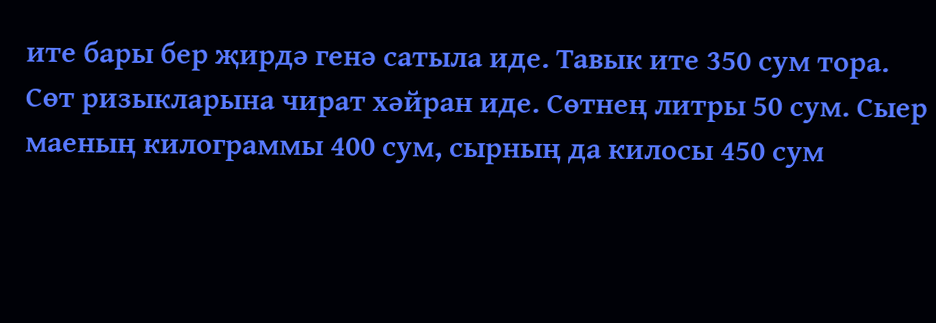ите бары бер җирдә генә сатыла иде. Тавык ите 350 сум тора. Сөт ризыкларына чират хәйран иде. Сөтнең литры 50 сум. Сыер маеның килограммы 400 сум, сырның да килосы 450 сум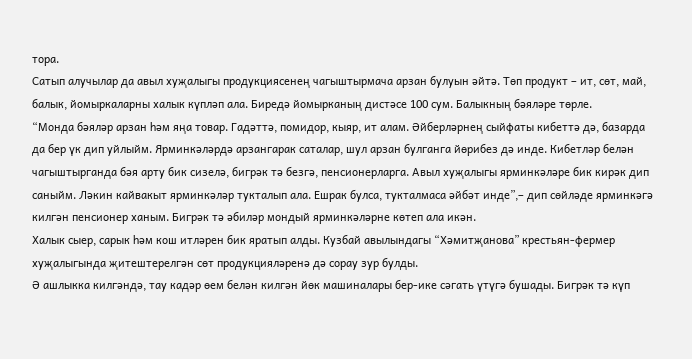тора.
Сатып алучылар да авыл хуҗалыгы продукциясенең чагыштырмача арзан булуын әйтә. Төп продукт – ит, сөт, май, балык, йомыркаларны халык күпләп ала. Биредә йомырканың дистәсе 100 сум. Балыкның бәяләре төрле.
“Монда бәяләр арзан һәм яңа товар. Гадәттә, помидор, кыяр, ит алам. Әйберләрнең сыйфаты кибеттә дә, базарда да бер үк дип уйлыйм. Ярминкәләрдә арзангарак саталар, шул арзан булганга йөрибез дә инде. Кибетләр белән чагыштырганда бәя арту бик сизелә, бигрәк тә безгә, пенсионерларга. Авыл хуҗалыгы ярминкәләре бик кирәк дип саныйм. Ләкин кайвакыт ярминкәләр тукталып ала. Ешрак булса, тукталмаса әйбәт инде”,– дип сөйләде ярминкәгә килгән пенсионер ханым. Бигрәк тә әбиләр мондый ярминкәләрне көтеп ала икән.
Халык сыер, сарык һәм кош итләрен бик яратып алды. Кузбай авылындагы “Хәмитҗанова” крестьян-фермер хуҗалыгында җитештерелгән сөт продукцияләренә дә сорау зур булды.
Ә ашлыкка килгәндә, тау кадәр өем белән килгән йөк машиналары бер-ике сәгать үтүгә бушады. Бигрәк тә күп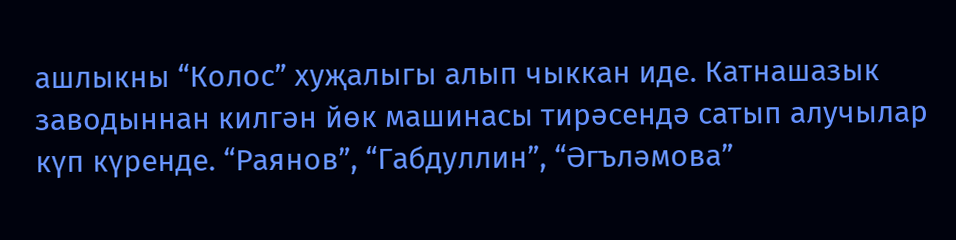ашлыкны “Колос” хуҗалыгы алып чыккан иде. Катнашазык заводыннан килгән йөк машинасы тирәсендә сатып алучылар күп күренде. “Раянов”, “Габдуллин”, “Әгъләмова”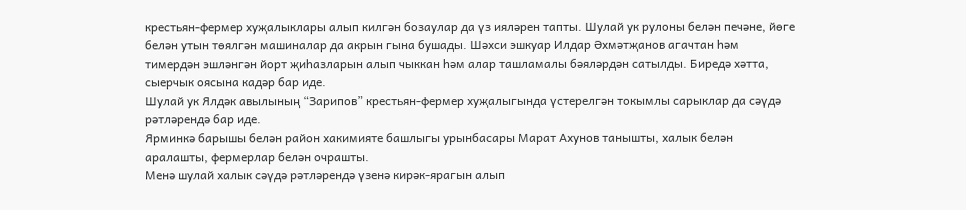крестьян-фермер хуҗалыклары алып килгән бозаулар да үз ияләрен тапты. Шулай ук рулоны белән печәне, йөге белән утын төялгән машиналар да акрын гына бушады. Шәхси эшкуар Илдар Әхмәтҗанов агачтан һәм тимердән эшләнгән йорт җиһазларын алып чыккан һәм алар ташламалы бәяләрдән сатылды. Биредә хәтта, сыерчык оясына кадәр бар иде.
Шулай ук Ялдәк авылының “Зарипов” крестьян-фермер хуҗалыгында үстерелгән токымлы сарыклар да сәүдә рәтләрендә бар иде.
Ярминкә барышы белән район хакимияте башлыгы урынбасары Марат Ахунов танышты, халык белән аралашты, фермерлар белән очрашты.
Менә шулай халык сәүдә рәтләрендә үзенә кирәк-ярагын алып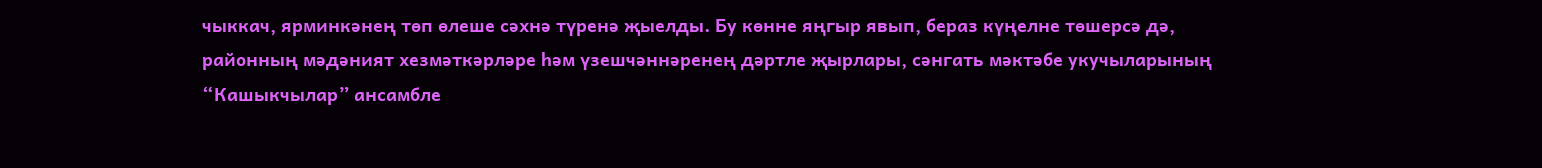чыккач, ярминкәнең төп өлеше сәхнә түренә җыелды. Бу көнне яңгыр явып, бераз күңелне төшерсә дә, районның мәдәният хезмәткәрләре һәм үзешчәннәренең дәртле җырлары, сәнгать мәктәбе укучыларының “Кашыкчылар” ансамбле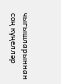чыгышларыннан соң күңелләр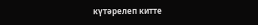күтәрелеп китте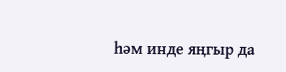һәм инде яңгыр да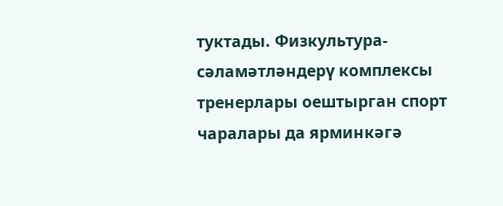туктады. Физкультура-сәламәтләндерү комплексы тренерлары оештырган спорт чаралары да ярминкәгә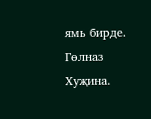ямь бирде.
Гөлназ Хуҗина.